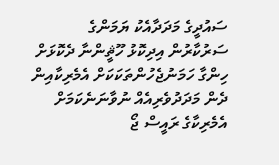ސައުދީގެ މަދަދާއެކު ޔަމަންގެ ސަރުކާރުން އިދިކޮޅު ހޫޘީންނާ ދެކޮޅަށް ހިންގާ ހަމަނުޖެހުންތަކަކަށް އެމެރިކާއިން ދެން މަދަދުވެރިއެއް ނުވާނަނެކަމަށް އެމެރިކާގެ ރައީސް ޖޯ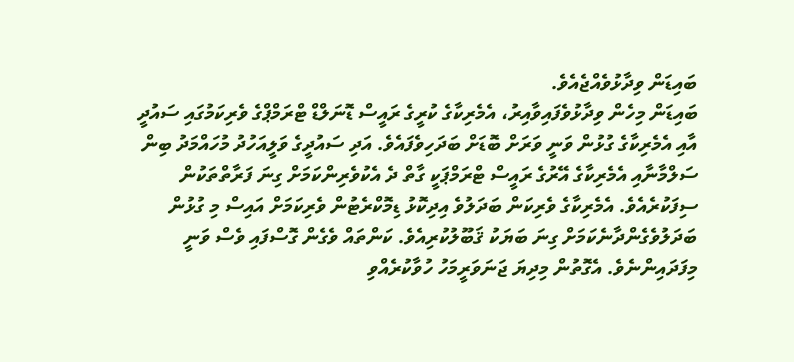ބައިޑަން ވިދާޅުވެއްޖެއެވެ.
ބައިޑަން މިހެން ވިދާޅުވެފައިވާއިރު، އެމެރިކާގެ ކުރީގެ ރައީސް ޑޮނަލްޑް ޓްރަމްޕްގެ ވެރިކަމުގައި ސައުދީ އާއި އެމެރިކާގެ ގުޅުން ވަނީ ވަރަށް ބޮޑަށް ބަދަހިވެފައެވެ. އަދި ސައުދީގެ ވަލީއަހުދު މުހައްމަދު ބިން ސަލްމާނާއި އެމެރިކާގެ އޭރުގެ ރައީސް ޓްރަމްޕަކީ ގާތް ދެ އެކުވެރިންކަމަށް ގިނަ ފަރާތްތަކުން ސިފަކުރެއެވެ. އެމެރިކާގެ ވެރިކަން ބަދަލުވެ އިދިކޮޅު ޑިމޮކްރެޓުން ވެރިކަމަށް އައިސް މި ގުޅުން ބަދަލުވެގެންދާނެކަމަށް ގިނަ ބަޔަކު ޤަބޫލުކުރިއެވެ. ކަންތައް ވެގެން ގޮސްފައި ވެސް ވަނީ މިފަދައިންނެވެ. އެގޮތުން މިދިޔަ ޖަނަވަރީމަހު ހުވާކުރެއްވި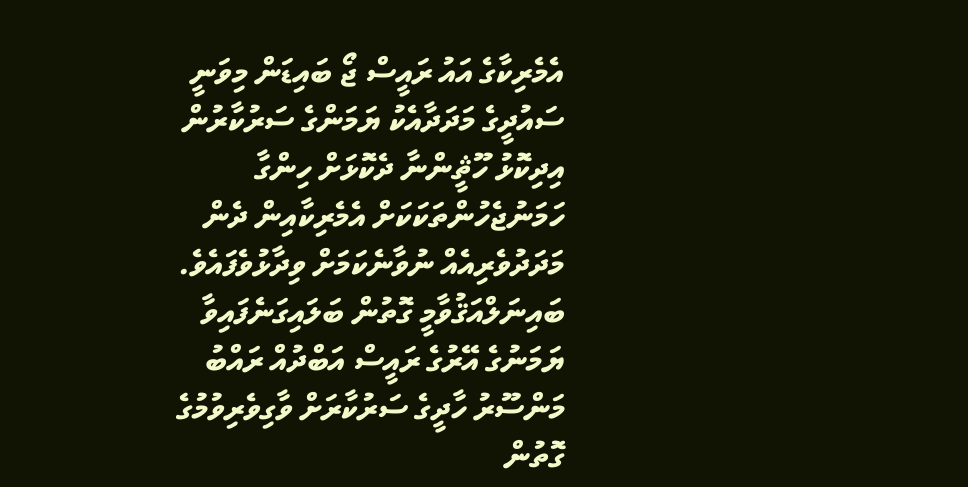އެމެރިކާގެ އައު ރައީސް ޖޯ ބައިޑަން މިވަނީ ސައުދީގެ މަދަދާއެކު ޔަމަންގެ ސަރުކާރުން އިދިކޮޅު ހޫޘީންނާ ދެކޮޅަށް ހިންގާ ހަމަނުޖެހުންތަކަކަށް އެމެރިކާއިން ދެން މަދަދުވެރިއެއް ނުވާނެކަމަށް ވިދާޅުވެފައެވެ.
ބައިނަލްއަޤުވާމީ ގޮތުން ބަލައިގަނެފައިވާ ޔަމަނުގެ އޭރުގެ ރައީސް އަބްދުއް ރައްބު މަންސޫރު ހާދީގެ ސަރުކާރަށް ވާގިވެރިވުމުގެ ގޮތުން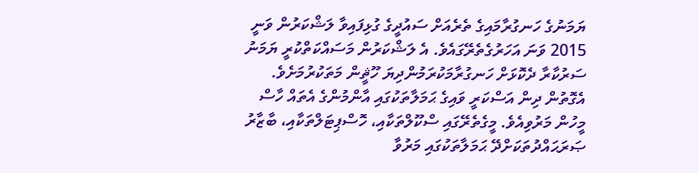ޔަމަނުގެ ހަނގުރާމައިގެ ތެރެއަށް ސައުދީގެ ގުޅިފައިވާ ލަޝްކަރުން ވަނީ 2015 ވަނަ އަހަރުގެތެރޭގައެވެ. އެ ލަޝްކަރުން މަސައްކަތްކުރީ ޔަމަނު ސަރުކާރާ ދެކޮޅަށް ހަނގުރާމަކުރަމުންދިޔަ ހޫޘީން މަތަކުރުމަށެވެ. އެގޮތުން ދިން އަސްކަރީ ވައިގެ ޙަމަލާތަކުގައި އާންމުންގެ އެތައް ހާސް މީހުން މަރުވިއެވެ. މީގެތެރޭގައި ސްކޫލްތަކާއި، ހޮސްޕިޓަލްތަކާއި، ބާޒާރު ޞަރަޙައްދުތަކަށްދޭ ޙަމަލާތަކުގައި މަރުވާ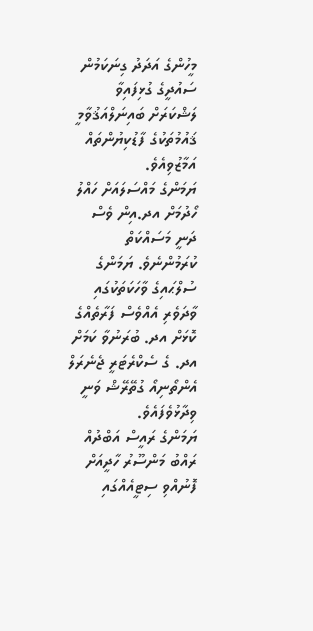މީހުންގެ އަދަދު ގިނަކަމުން ސައުދީގެ ގުޅިފައިވާ ލަޝްކަރަށް ބައިނަލްއަޤުވާމީ ޤައުމުތަކުގެ ފާޑުކިޔުންތައް އަމާޒުވިއެވެ.
ޔަމަންގެ މައްސަލައަށް ހައްލު ހޯދުމަށް އދ.އިން ވެސް ދަނީ މަސައްކަތް ކުރަމުންނެވެ. ޔަމަންގެ ސުލްޙައިގެ ވާހަކަތަކުގައި ވާދަވެރި އެއްވެސް ފަރާތެއްގެ ކޮޅަށް އދ. ބުރަނުވާ ކަމަށް އދ. ގެ ސެކްރެޓަރީ ޖެނެރަލް އެންތޯނިއޯ ގުތޭރޭޝް ވަނީ ވިދާޅުވެފައެވެ.
ޔަމަންގެ ރައީސް އަބްދުއް ރައްބު މަންސޫރު ހާދީއަށް ފޮނުއްވި ސިޓީއެއްގައި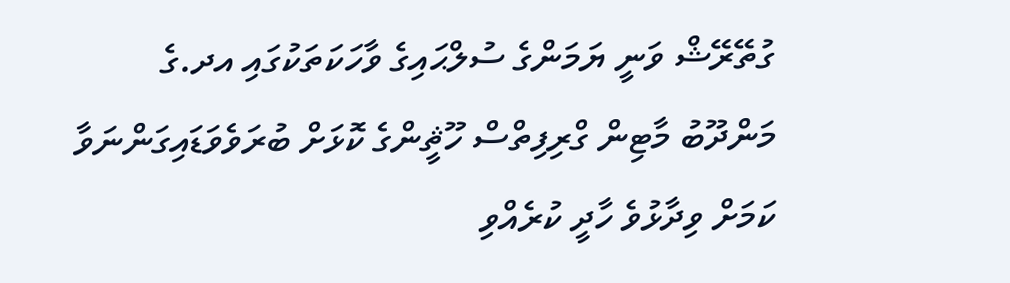ގުތޭރޭޝް ވަނީ ޔަމަންގެ ސުލްޙައިގެ ވާހަކަތަކުގައި އދ.ގެ މަންދޫބު މާޓިން ގްރިފިތްސް ހޫޘީންގެ ކޮޅަށް ބުރަވެވަޑައިގަންނަވާ ކަމަށް ވިދާޅުވެ ހާދީ ކުރެއްވި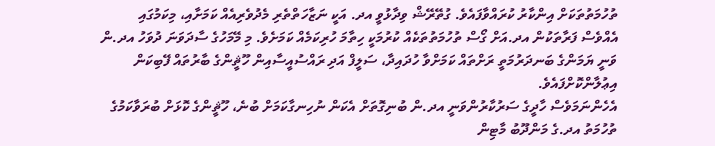ތުހުމަތުތަކަށް އިންކާރު ކުރައްވާފައެވެ. ގުތޭރޭޝް ވިދާޅުވީ އދ. އަކީ ނަޒާހަތްތެރި މެދުވެރިއެއް ކަމަށާއި، މިކަމުގައި އެއްވެސް ފަރާތަކުން އދ.އަށް ގޯސް ތުހުމަތުތަކެއް ކުރުމަކީ ހިތާމަ ހުރިކަމެއް ކަމަށެވެ. މި މޭމަހުގެ ސާދަވަނަ ދުވަހު އދ.ން ވަނީ ޔަމަންގެ ބަނދަރުމަތީ ރަށްތައް ކަމަށްވާ ހުދައިދާ، ސަލީފް އަދި ރައްސުއީސާއިން ހޫޘީންގެ ބާރުތައް ފޭބިކަން އިޢުލާންކޮށްފައެވެ.
އެހެންނަމަވެސް ހާދީގެ ސަރުކާރުންވަނީ އދ.ން ބުނިގޮތަށް އެކަން ނުހިނގާކަމަށް ބުނެ، ހޫޘީންގެ ކޮޅަށް ބުރަވާކަމުގެ ތުހުމަތު އދ.ގެ މަންދޫބު މާޓިން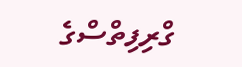ގްރިފިތްސްގެ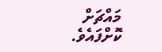މައްޗަށް ކޮށްފައެވެ.